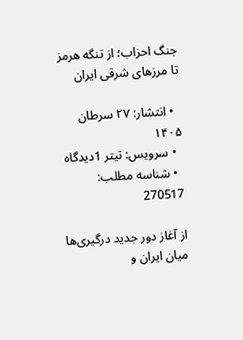جنگ احزاب؛ از تنگه هرمز تا مرزهای شرقی ایران

  • انتشار: ۲۷ سرطان ۱۴۰۵
  • سرویس: تیتر 1دیدگاه
  • شناسه مطلب: 270517

از آغاز دور جدید درگیری‌ها میان ایران و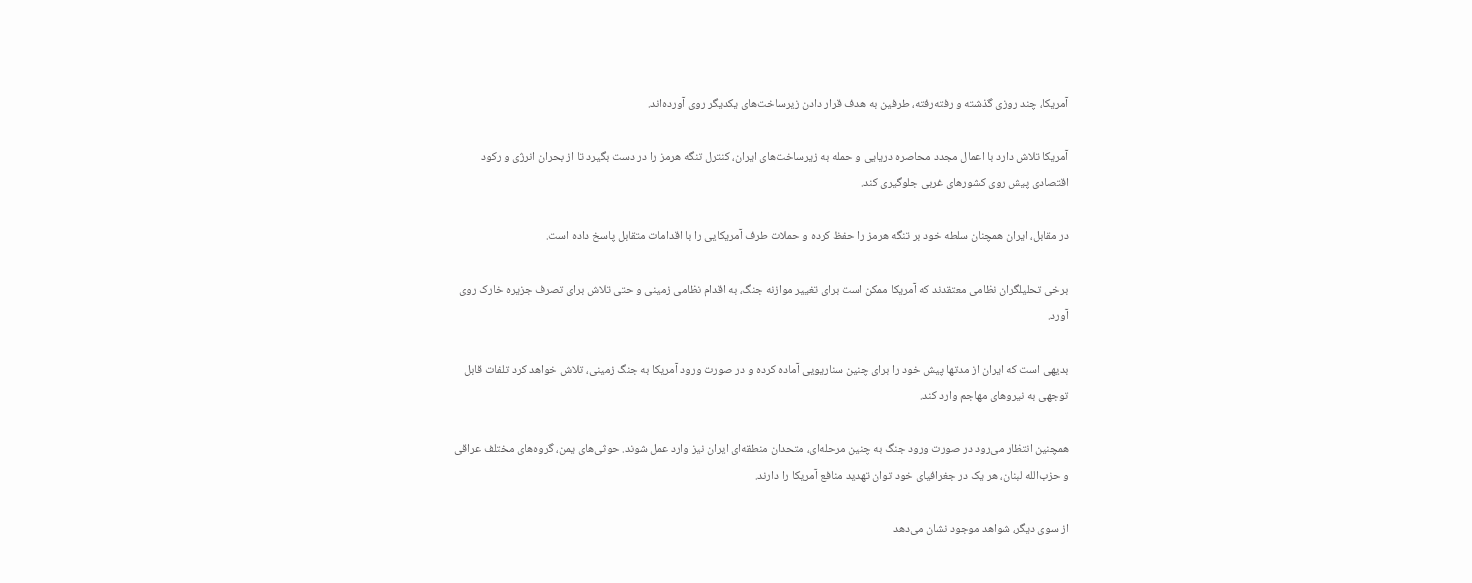آمریکا، چند روزی گذشته و رفته‌رفته، طرفین به هدف قرار دادن زیرساخت‌های یکدیگر روی آورده‌اند.

آمریکا تلاش دارد با اعمال مجدد محاصره دریایی و حمله به زیرساخت‌های ایران، کنترل تنگه هرمز را در دست بگیرد تا از بحران انرژی و رکود اقتصادی پیش روی کشورهای غربی جلوگیری کند.

در مقابل، ایران همچنان سلطه خود بر تنگه هرمز را حفظ کرده و حملات طرف آمریکایی را با اقدامات متقابل پاسخ داده است.

برخی تحلیلگران نظامی معتقدند که آمریکا ممکن است برای تغییر موازنه جنگ، به اقدام نظامی زمینی و حتی تلاش برای تصرف جزیره خارک روی آورد.

بدیهی است که ایران از مدتها پیش خود را برای چنین سناریویی آماده کرده و در صورت ورود آمریکا به جنگ زمینی، تلاش خواهد کرد تلفات قابل توجهی به نیروهای مهاجم وارد کند.

همچنین انتظار می‌رود در صورت ورود جنگ به چنین مرحله‌ای، متحدان منطقه‌ای ایران نیز وارد عمل شوند. حوثی‌های یمن، گروه‌های مختلف عراقی و حزب‌الله لبنان، هر یک در جغرافیای خود توان تهدید منافع آمریکا را دارند.

از سوی دیگر، شواهد موجود نشان می‌دهد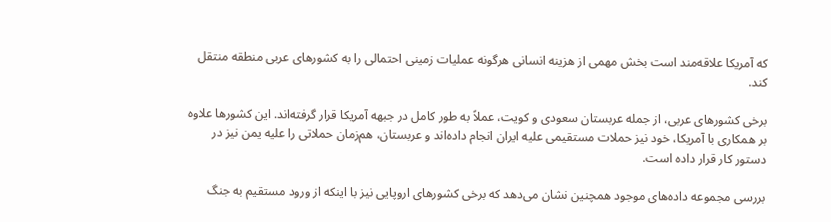که آمریکا علاقه‌مند است بخش مهمی از هزینه انسانی هرگونه عملیات زمینی احتمالی را به کشورهای عربی منطقه منتقل کند.

برخی کشورهای عربی، از جمله عربستان سعودی و کویت، عملاً به طور کامل در جبهه آمریکا قرار گرفته‌اند. این کشورها علاوه بر همکاری با آمریکا، خود نیز حملات مستقیمی علیه ایران انجام داده‌اند و عربستان، هم‌زمان حملاتی را علیه یمن نیز در دستور کار قرار داده است.

بررسی مجموعه داده‌های موجود همچنین نشان می‌دهد که برخی کشورهای اروپایی نیز با اینکه از ورود مستقیم به جنگ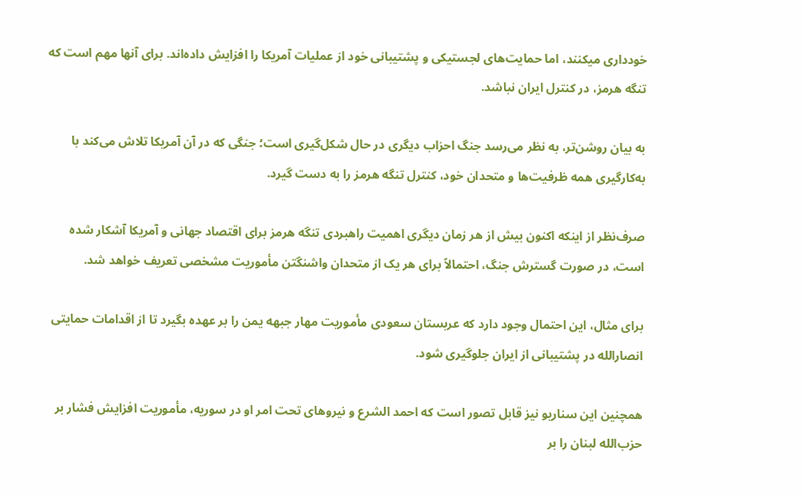خودداری میکنند، اما حمایت‌های لجستیکی و پشتیبانی خود از عملیات آمریکا را افزایش داده‌اند. برای آنها مهم است که تنگه هرمز، در کنترل ایران نباشد.

به بیان روشن‌تر، به نظر می‌رسد جنگ احزاب دیگری در حال شکل‌گیری است؛ جنگی که در آن آمریکا تلاش می‌کند با به‌کارگیری همه ظرفیت‌ها و متحدان خود، کنترل تنگه هرمز را به دست گیرد.

صرف‌نظر از اینکه اکنون بیش از هر زمان دیگری اهمیت راهبردی تنگه هرمز برای اقتصاد جهانی و آمریکا آشکار شده است، در صورت گسترش جنگ، احتمالاً برای هر یک از متحدان واشنگتن مأموریت مشخصی تعریف خواهد شد.

برای مثال، این احتمال وجود دارد که عربستان سعودی مأموریت مهار جبهه یمن را بر عهده بگیرد تا از اقدامات حمایتی انصارالله در پشتیبانی از ایران جلوگیری شود.

همچنین این سناریو نیز قابل تصور است که احمد الشرع و نیروهای تحت امر او در سوریه، مأموریت افزایش فشار بر حزب‌الله لبنان را بر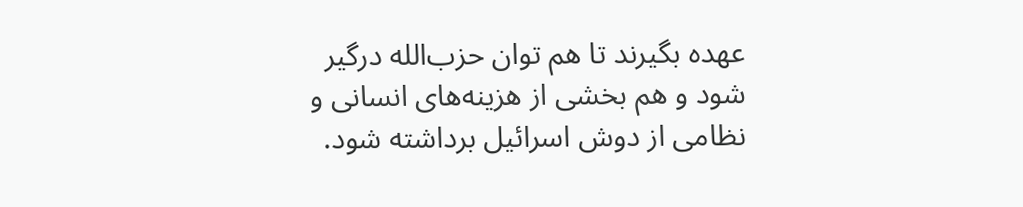عهده بگیرند تا هم توان حزب‌الله درگیر شود و هم بخشی از هزینه‌های انسانی و نظامی از دوش اسرائیل برداشته شود.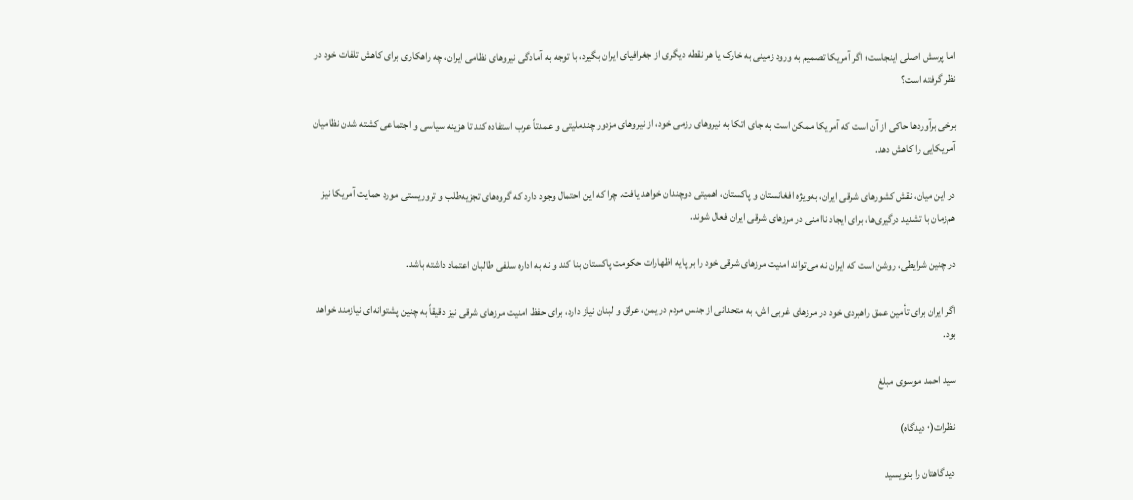اما پرسش اصلی اینجاست؛ اگر آمریکا تصمیم به ورود زمینی به خارک یا هر نقطه دیگری از جغرافیای ایران بگیرد، با توجه به آمادگی نیروهای نظامی ایران، چه راهکاری برای کاهش تلفات خود در نظر گرفته است؟

برخی برآوردها حاکی از آن است که آمریکا ممکن است به جای اتکا به نیروهای رزمی خود، از نیروهای مزدور چندملیتی و عمدتاً عرب استفاده کند تا هزینه سیاسی و اجتماعی کشته شدن نظامیان آمریکایی را کاهش دهد.

در این میان، نقش کشورهای شرقی ایران، به‌ویژه افغانستان و پاکستان، اهمیتی دوچندان خواهد یافت. چرا که این احتمال وجود دارد که گروه‌های تجزیه‌طلب و تروریستی مورد حمایت آمریکا نیز هم‌زمان با تشدید درگیری‌ها، برای ایجاد ناامنی در مرزهای شرقی ایران فعال شوند.

در چنین شرایطی، روشن است که ایران نه می‌تواند امنیت مرزهای شرقی خود را بر پایه اظهارات حکومت پاکستان بنا کند و نه به اداره سلفی طالبان اعتماد داشته باشد.

اگر ایران برای تأمین عمق راهبردی خود در مرزهای غربی اش، به متحدانی از جنس مردم در یمن، عراق و لبنان نیاز دارد، برای حفظ امنیت مرزهای شرقی نیز دقیقاً به چنین پشتوانه‌ای نیازمند خواهد بود.

سید احمد موسوی مبلغ

نظرات(۰ دیدگاه)

دیدگاهتان را بنویسید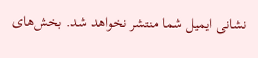نشانی ایمیل شما منتشر نخواهد شد. بخش‌های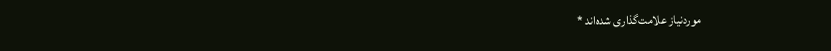موردنیاز علامت‌گذاری شده‌اند *